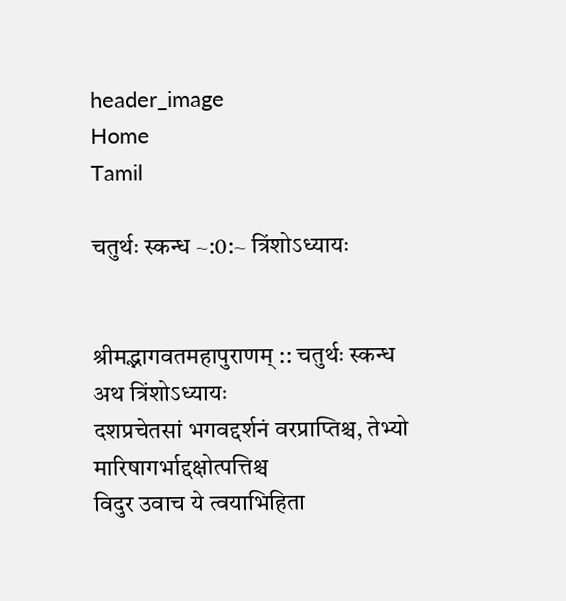header_image
Home
Tamil

चतुर्थः स्कन्ध ~:0:~ त्रिंशोऽध्यायः


श्रीमद्भागवतमहापुराणम् :: चतुर्थः स्कन्ध
अथ त्रिंशोऽध्यायः
दशप्रचेतसां भगवद्दर्शनं वरप्राप्तिश्च, तेभ्यो मारिषागर्भाद्दक्षोत्पत्तिश्च
विदुर उवाच ये त्वयाभिहिता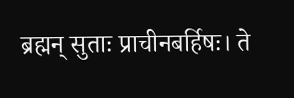ब्रह्मन् सुताः प्राचीनबर्हिषः। ते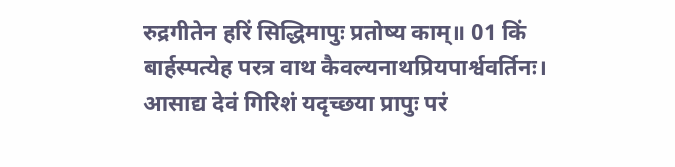रुद्रगीतेन हरिं सिद्धिमापुः प्रतोष्य काम्॥ 01 किं बार्हस्पत्येह परत्र वाथ कैवल्यनाथप्रियपार्श्ववर्तिनः। आसाद्य देवं गिरिशं यदृच्छया प्रापुः परं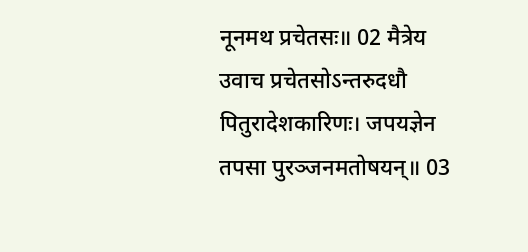नूनमथ प्रचेतसः॥ 02 मैत्रेय उवाच प्रचेतसोऽन्तरुदधौ पितुरादेशकारिणः। जपयज्ञेन तपसा पुरञ्जनमतोषयन्॥ 03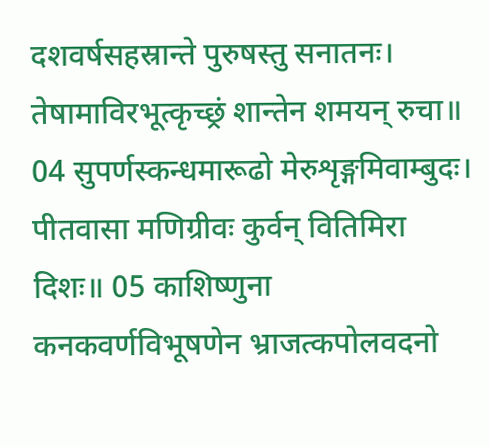दशवर्षसहस्रान्ते पुरुषस्तु सनातनः। तेषामाविरभूत्कृच्छ्रं शान्तेन शमयन् रुचा॥ 04 सुपर्णस्कन्धमारूढो मेरुशृङ्गमिवाम्बुदः। पीतवासा मणिग्रीवः कुर्वन् वितिमिरा दिशः॥ 05 काशिष्णुना कनकवर्णविभूषणेन भ्राजत्कपोलवदनो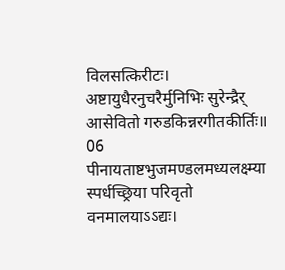विलसत्किरीटः। अष्टायुधैरनुचरैर्मुनिभिः सुरेन्द्रैर् आसेवितो गरुडकिन्नरगीतकीर्तिः॥ 06 पीनायताष्टभुजमण्डलमध्यलक्ष्म्या स्पर्धच्छ्रिया परिवृतो वनमालयाऽऽद्यः।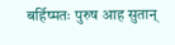बर्हिष्मतः पुरुष आह सुतान्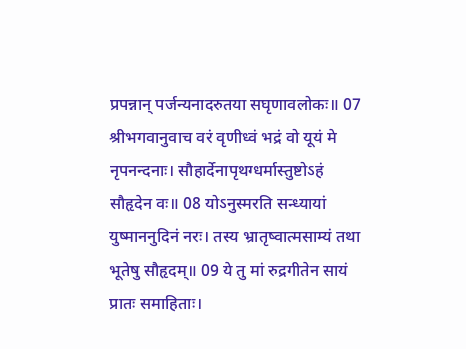प्रपन्नान् पर्जन्यनादरुतया सघृणावलोकः॥ 07 श्रीभगवानुवाच वरं वृणीध्वं भद्रं वो यूयं मे नृपनन्दनाः। सौहार्देनापृथग्धर्मास्तुष्टोऽहं सौहृदेन वः॥ 08 योऽनुस्मरति सन्ध्यायां युष्माननुदिनं नरः। तस्य भ्रातृष्वात्मसाम्यं तथा भूतेषु सौहृदम्॥ 09 ये तु मां रुद्रगीतेन सायं प्रातः समाहिताः।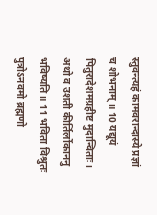स्तुवन्त्यहं कामवरान्दास्ये प्रज्ञां च शोभनाम्॥ 10 यद्यूयं पितुरादेशमग्रहीष्ट मुदान्विताः। अथो व उशती कीर्तिर्लोकाननु भविष्यति॥ 11 भविता विश्रुतः पुत्रोऽनवमो ब्रह्मणो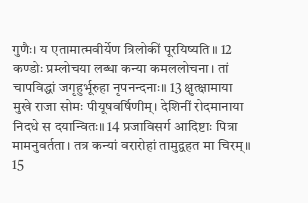गुणैः। य एतामात्मवीर्येण त्रिलोकीं पूरयिष्यति॥ 12 कण्डोः प्रम्लोचया लब्धा कन्या कमललोचना। तां चापविद्धां जगृहुर्भूरुहा नृपनन्दनाः॥ 13 क्षुत्क्षामाया मुखे राजा सोमः पीयूषवर्षिणीम्। देशिनीं रोदमानाया निदधे स दयान्वितः॥ 14 प्रजाविसर्ग आदिष्टाः पित्रा मामनुवर्तता। तत्र कन्यां वरारोहां तामुद्वहत मा चिरम्॥ 15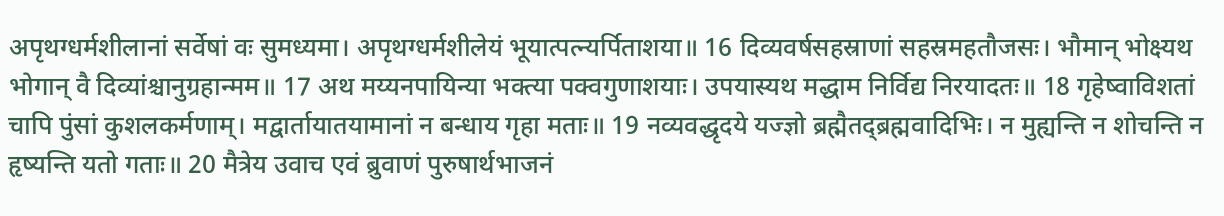अपृथग्धर्मशीलानां सर्वेषां वः सुमध्यमा। अपृथग्धर्मशीलेयं भूयात्पत्न्यर्पिताशया॥ 16 दिव्यवर्षसहस्राणां सहस्रमहतौजसः। भौमान् भोक्ष्यथ भोगान् वै दिव्यांश्चानुग्रहान्मम॥ 17 अथ मय्यनपायिन्या भक्त्या पक्वगुणाशयाः। उपयास्यथ मद्धाम निर्विद्य निरयादतः॥ 18 गृहेष्वाविशतां चापि पुंसां कुशलकर्मणाम्। मद्वार्तायातयामानां न बन्धाय गृहा मताः॥ 19 नव्यवद्धृदये यज्ज्ञो ब्रह्मैतद्ब्रह्मवादिभिः। न मुह्यन्ति न शोचन्ति न हृष्यन्ति यतो गताः॥ 20 मैत्रेय उवाच एवं ब्रुवाणं पुरुषार्थभाजनं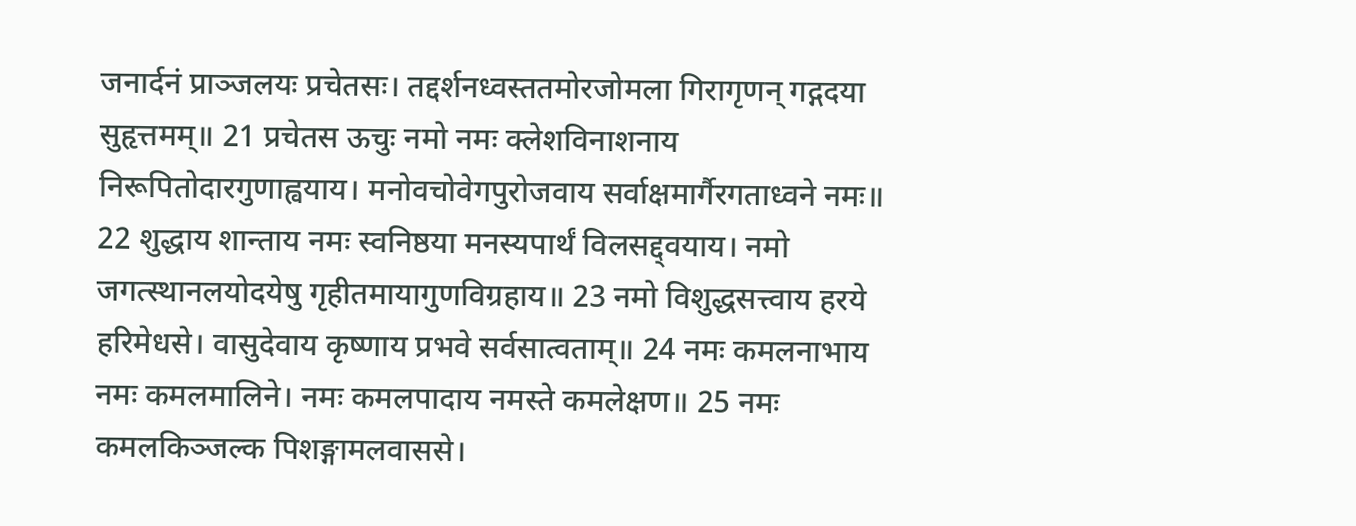जनार्दनं प्राञ्जलयः प्रचेतसः। तद्दर्शनध्वस्ततमोरजोमला गिरागृणन् गद्गदया सुहृत्तमम्॥ 21 प्रचेतस ऊचुः नमो नमः क्लेशविनाशनाय निरूपितोदारगुणाह्वयाय। मनोवचोवेगपुरोजवाय सर्वाक्षमार्गैरगताध्वने नमः॥ 22 शुद्धाय शान्ताय नमः स्वनिष्ठया मनस्यपार्थं विलसद्द्वयाय। नमो जगत्स्थानलयोदयेषु गृहीतमायागुणविग्रहाय॥ 23 नमो विशुद्धसत्त्वाय हरये हरिमेधसे। वासुदेवाय कृष्णाय प्रभवे सर्वसात्वताम्॥ 24 नमः कमलनाभाय नमः कमलमालिने। नमः कमलपादाय नमस्ते कमलेक्षण॥ 25 नमः कमलकिञ्जल्क पिशङ्गामलवाससे।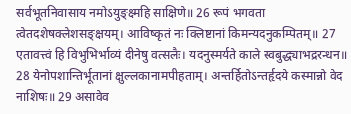सर्वभूतनिवासाय नमोऽयुङ्क्ष्महि साक्षिणे॥ 26 रूपं भगवता त्वेतदशेषक्लेशसङ्क्षयम्। आविष्कृतं नः क्लिष्टानां किमन्यदनुकम्पितम्॥ 27 एतावत्त्वं हि विभुभिर्भाव्यं दीनेषु वत्सलैः। यदनुस्मर्यते काले स्वबुद्ध्याभद्ररन्धन॥ 28 येनोपशान्तिर्भूतानां क्षुल्लकानामपीहताम्। अन्तर्हितोऽन्तर्हृदये कस्मान्नो वेद नाशिषः॥ 29 असावेव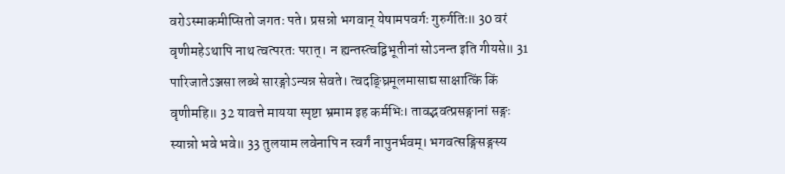वरोऽस्माकमीप्सितो जगतः पते। प्रसन्नो भगवान् येषामपवर्गः गुरुर्गतिः॥ 30 वरं वृणीमहेऽथापि नाथ त्वत्परतः परात्। न ह्यन्तस्त्वद्विभूतीनां सोऽनन्त इति गीयसे॥ 31 पारिजातेऽञ्जसा लब्धे सारङ्गोऽन्यन्न सेवते। त्वदङ्घ्रिमूलमासाद्य साक्षात्किं किं वृणीमहि॥ 32 यावत्ते मायया स्पृष्टा भ्रमाम इह कर्मभिः। तावद्भवत्प्रसङ्गानां सङ्गः स्यान्नो भवे भवे॥ 33 तुलयाम लवेनापि न स्वर्गं नापुनर्भवम्। भगवत्सङ्गिसङ्गस्य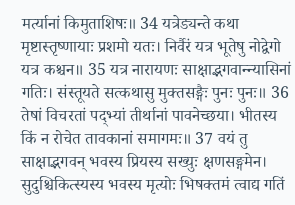मर्त्यानां किमुताशिषः॥ 34 यत्रेड्यन्ते कथा मृष्टास्तृष्णायाः प्रशमो यतः। निर्वैरं यत्र भूतेषु नोद्वेगो यत्र कश्चन॥ 35 यत्र नारायणः साक्षाद्भगवान्न्यासिनां गतिः। संस्तूयते सत्कथासु मुक्तसङ्गैः पुनः पुनः॥ 36 तेषां विचरतां पद्भ्यां तीर्थानां पावनेच्छया। भीतस्य किं न रोचेत तावकानां समागमः॥ 37 वयं तु साक्षाद्भगवन् भवस्य प्रियस्य सख्युः क्षणसङ्गमेन। सुदुश्चिकित्स्यस्य भवस्य मृत्योः भिषक्तमं त्वाद्य गतिं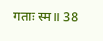गताः स्म॥ 38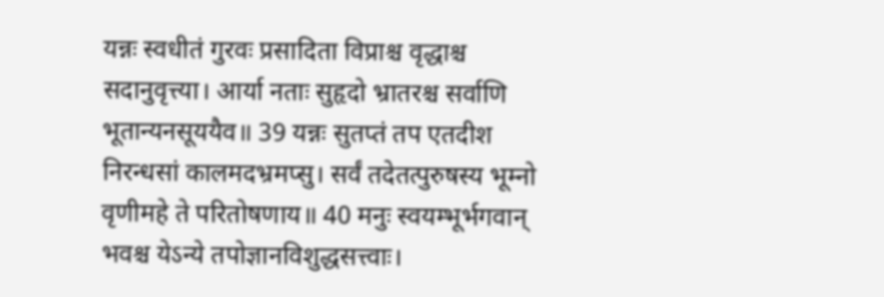यन्नः स्वधीतं गुरवः प्रसादिता विप्राश्च वृद्धाश्च सदानुवृत्त्या। आर्या नताः सुहृदो भ्रातरश्च सर्वाणि भूतान्यनसूययैव॥ 39 यन्नः सुतप्तं तप एतदीश निरन्धसां कालमदभ्रमप्सु। सर्वं तदेतत्पुरुषस्य भूम्नो वृणीमहे ते परितोषणाय॥ 40 मनुः स्वयम्भूर्भगवान् भवश्च येऽन्ये तपोज्ञानविशुद्धसत्त्वाः।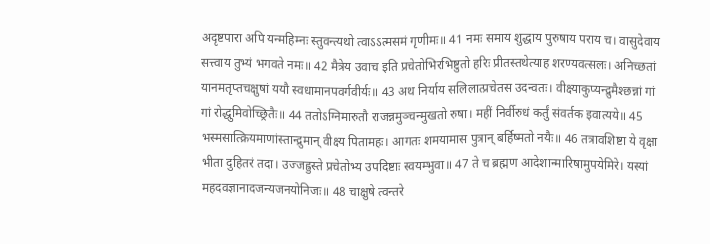अदृष्टपारा अपि यन्महिम्नः स्तुवन्त्यथो त्वाऽऽत्मसमं गृणीमः॥ 41 नमः समाय शुद्धाय पुरुषाय पराय च। वासुदेवाय सत्त्वाय तुभ्यं भगवते नमः॥ 42 मैत्रेय उवाच इति प्रचेतोभिरभिष्टुतो हरिः प्रीतस्तथेत्याह शरण्यवत्सलः। अनिच्छतां यानमतृप्तचक्षुषां ययौ स्वधामानपवर्गवीर्यः॥ 43 अथ निर्याय सलिलात्प्रचेतस उदन्वतः। वीक्ष्याकुप्यन्द्रुमैश्छन्नां गां गां रोद्धुमिवोच्छ्रितैः॥ 44 ततोऽग्निमारुतौ राजन्नमुञ्चन्मुखतो रुषा। महीं निर्वीरुधं कर्तुं संवर्तक इवात्यये॥ 45 भस्मसात्क्रियमाणांस्तान्द्रुमान् वीक्ष्य पितामहः। आगतः शमयामास पुत्रान् बर्हिष्मतो नयैः॥ 46 तत्रावशिष्टा ये वृक्षा भीता दुहितरं तदा। उज्जह्रुस्ते प्रचेतोभ्य उपदिष्टाः स्वयम्भुवा॥ 47 ते च ब्रह्मण आदेशान्मारिषामुपयेमिरे। यस्यां महदवज्ञानादजन्यजनयोनिजः॥ 48 चाक्षुषे त्वन्तरे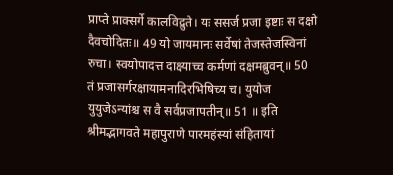प्राप्ते प्राक्सर्गे कालविद्रुते। यः ससर्ज प्रजा इष्टाः स दक्षो दैवचोदितः॥ 49 यो जायमानः सर्वेषां तेजस्तेजस्विनां रुचा। स्वयोपादत्त दाक्ष्याच्च कर्मणां दक्षमब्रुवन्॥ 50 तं प्रजासर्गरक्षायामनादिरभिषिच्य च। युयोज युयुजेऽन्यांश्च स वै सर्वप्रजापतीन्॥ 51 ॥ इति श्रीमद्भागवते महापुराणे पारमहंस्यां संहितायां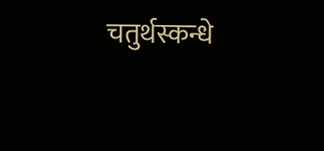चतुर्थस्कन्धे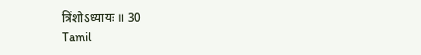त्रिंशोऽध्यायः ॥ 30
Tamil